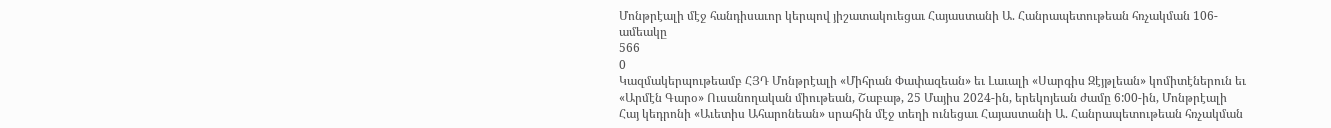Մոնթրէալի մէջ հանդիսաւոր կերպով յիշատակուեցաւ Հայաստանի Ա. Հանրապետութեան հռչակման 106-ամեակը
566
0
Կազմակերպութեամբ ՀՅԴ Մոնթրէալի «Միհրան Փափազեան» եւ Լաւալի «Սարգիս Զէյթլեան» կոմիտէներուն եւ «Արմէն Գարօ» Ուսանողական միութեան, Շաբաթ, 25 Մայիս 2024-ին, երեկոյեան ժամը 6:00-ին, Մոնթրէալի Հայ կեդրոնի «Աւետիս Ահարոնեան» սրահին մէջ տեղի ունեցաւ Հայաստանի Ա. Հանրապետութեան հռչակման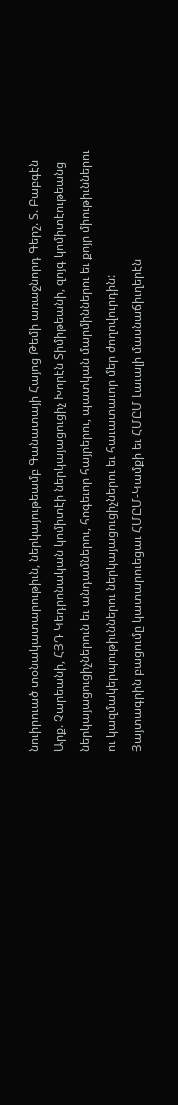նուիրուած տօնակատարութիւն, ներկայութեամբ Գանատայի Հայոց Թեմի առաջնորդ Գերշ. Տ. Բաբգէն Արք. Չարեանի, ՀՅԴ Կեդրոնական կոմիտէի ներկայացուցիչ Խորէն Տիմիթեանի, զոյգ կոմիտէութեանց ներկայացուցիչներուն եւ անդամներու, հոգեւոր հայրերու, պատկան մարմիններու եւ քոյր միութիւններու ու կազմակերպութիւններու ներկայացուցիչներու եւ հաւատաւոր մեր ժողովուրդին:
Յայտագրին բացումը կատարուեցաւ ՀՄԸՄ-Կամքի եւ ՀՄԸՄ Լաւալի մասնաճիւղերէն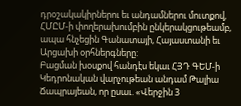դրօշակակիրներու եւ անդամներու մուտքով, ՀՄԸՄ-ի փողերախումբին ընկերակցութեամբ, ապա հնչեցին Գանատայի, Հայաստանի եւ Արցախի օրհներգները:
Բացման խօսքով հանդէս եկաւ ՀՅԴ ԳԵՄ-ի Կեդրոնական վարչութեան անդամ Թալիա Ճապրայեան, որ ըսաւ. «Վերջին 3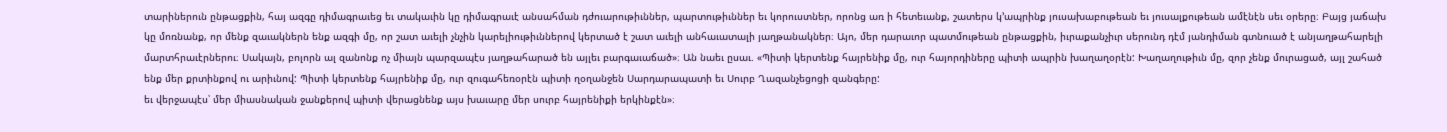տարիներուն ընթացքին, հայ ազգը դիմագրաւեց եւ տակաւին կը դիմագրաւէ անսահման դժուարութիւններ, պարտութիւններ եւ կորուստներ, որոնց առ ի հետեւանք, շատերս կ’ապրինք յուսախաբութեան եւ յուսալքութեան ամէնէն սեւ օրերը։ Բայց յաճախ կը մոռնանք, որ մենք զաւակներն ենք ազգի մը, որ շատ աւելի չնչին կարելիութիւններով կերտած է շատ աւելի անհաւատալի յաղթանակներ։ Այո, մեր դարաւոր պատմութեան ընթացքին, իւրաքանչիւր սերունդ դէմ յանդիման գտնուած է անյաղթահարելի մարտհրաւէրներու։ Սակայն, բոլորն ալ զանոնք ոչ միայն պարզապէս յաղթահարած են այլեւ բարգաւաճած»։ Ան նաեւ ըսաւ. «Պիտի կերտենք հայրենիք մը, ուր հայորդիները պիտի ապրին խաղաղօրէն: Խաղաղութիւն մը, զոր չենք մուրացած, այլ շահած ենք մեր քրտինքով ու արիւնով: Պիտի կերտենք հայրենիք մը, ուր զուգահեռօրէն պիտի ղօղանջեն Սարդարապատի եւ Սուրբ Ղազանչեցոցի զանգերը:
եւ վերջապէս՝ մեր միասնական ջանքերով պիտի վերացնենք այս խաւարը մեր սուրբ հայրենիքի երկինքէն»։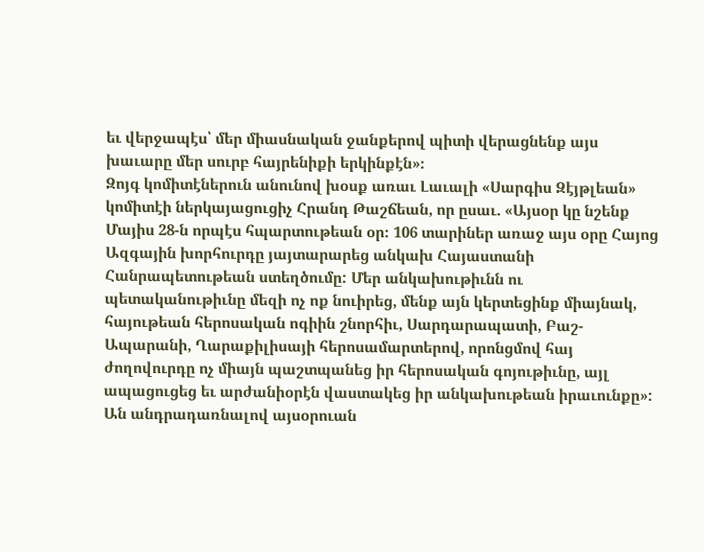եւ վերջապէս՝ մեր միասնական ջանքերով պիտի վերացնենք այս խաւարը մեր սուրբ հայրենիքի երկինքէն»։
Զոյգ կոմիտէներուն անունով խօսք առաւ Լաւալի «Սարգիս Զէյթլեան» կոմիտէի ներկայացուցիչ Հրանդ Թաշճեան, որ ըսաւ. «Այսօր կը նշենք Մայիս 28-ն որպէս հպարտութեան օր։ 106 տարիներ առաջ այս օրը Հայոց Ազգային խորհուրդը յայտարարեց անկախ Հայաստանի Հանրապետութեան ստեղծումը: Մեր անկախութիւնն ու պետականութիւնը մեզի ոչ ոք նուիրեց, մենք այն կերտեցինք միայնակ, հայութեան հերոսական ոգիին շնորհիւ, Սարդարապատի, Բաշ-Ապարանի, Ղարաքիլիսայի հերոսամարտերով, որոնցմով հայ ժողովուրդը ոչ միայն պաշտպանեց իր հերոսական գոյութիւնը, այլ ապացուցեց եւ արժանիօրէն վաստակեց իր անկախութեան իրաւունքը»:
Ան անդրադառնալով այսօրուան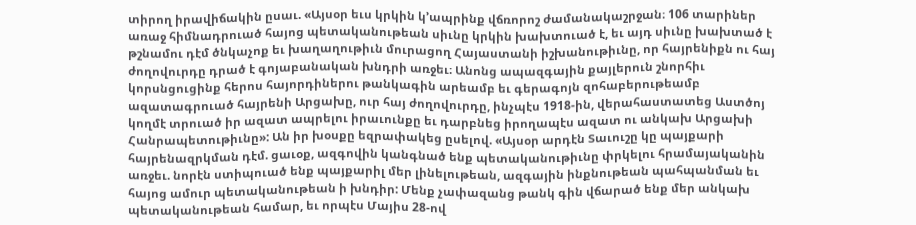տիրող իրավիճակին ըսաւ. «Այսօր եւս կրկին կ’ապրինք վճռորոշ ժամանակաշրջան։ 106 տարիներ առաջ հիմնադրուած հայոց պետականութեան սիւնը կրկին խախտուած է, եւ այդ սիւնը խախտած է թշնամու դէմ ծնկաչոք եւ խաղաղութիւն մուրացող Հայաստանի իշխանութիւնը, որ հայրենիքն ու հայ ժողովուրդը դրած է գոյաբանական խնդրի առջեւ։ Անոնց ապազգային քայլերուն շնորհիւ կորսնցուցինք հերոս հայորդիներու թանկագին արեամբ եւ գերագոյն զոհաբերութեամբ ազատագրուած հայրենի Արցախը, ուր հայ ժողովուրդը, ինչպէս 1918-ին, վերահաստատեց Աստծոյ կողմէ տրուած իր ազատ ապրելու իրաւունքը եւ դարբնեց իրողապէս ազատ ու անկախ Արցախի Հանրապետութիւնը»: Ան իր խօսքը եզրափակեց ըսելով. «Այսօր արդէն Տաւուշը կը պայքարի հայրենազրկման դէմ. ցաւօք, ազգովին կանգնած ենք պետականութիւնը փրկելու հրամայականին առջեւ. նորէն ստիպուած ենք պայքարիլ մեր լինելութեան, ազգային ինքնութեան պահպանման եւ հայոց ամուր պետականութեան ի խնդիր: Մենք չափազանց թանկ գին վճարած ենք մեր անկախ պետականութեան համար, եւ որպէս Մայիս 28-ով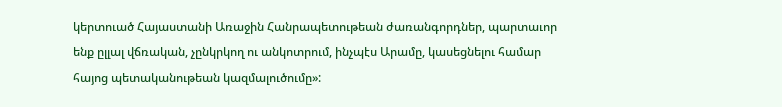կերտուած Հայաստանի Առաջին Հանրապետութեան ժառանգորդներ, պարտաւոր ենք ըլլալ վճռական, չընկրկող ու անկոտրում, ինչպէս Արամը, կասեցնելու համար հայոց պետականութեան կազմալուծումը»: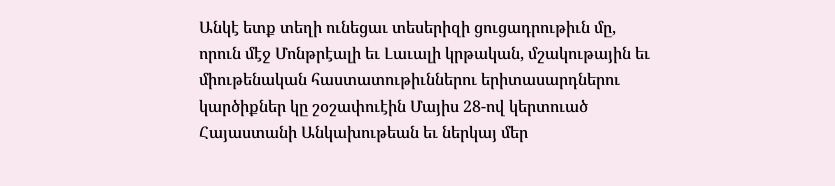Անկէ ետք տեղի ունեցաւ տեսերիզի ցուցադրութիւն մը, որուն մէջ Մոնթրէալի եւ Լաւալի կրթական, մշակութային եւ միութենական հաստատութիւններու երիտասարդներու կարծիքներ կը շօշափուէին Մայիս 28-ով կերտուած Հայաստանի Անկախութեան եւ ներկայ մեր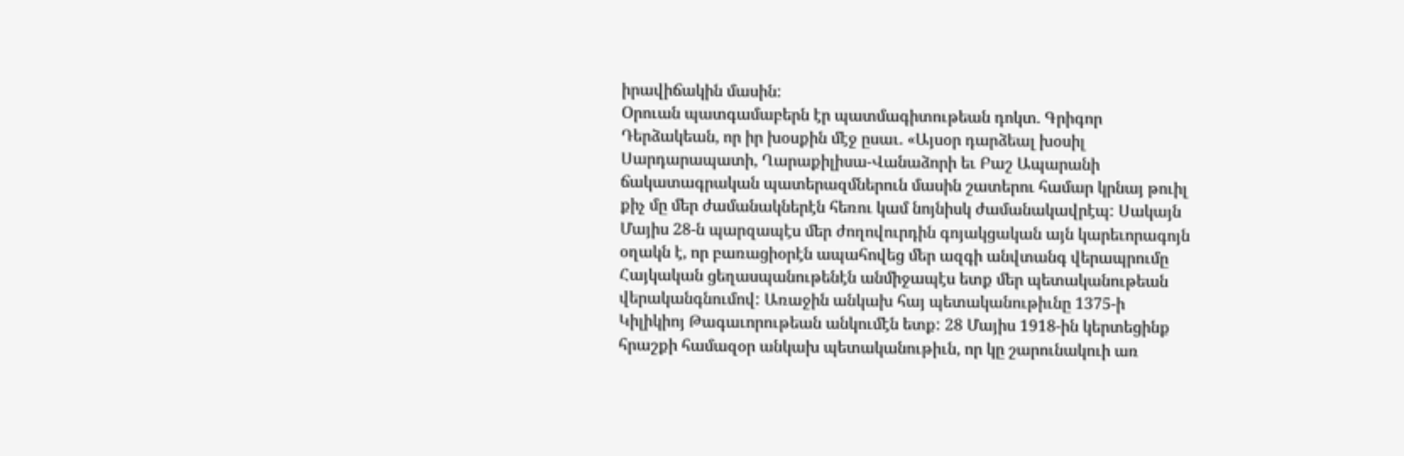իրավիճակին մասին:
Օրուան պատգամաբերն էր պատմագիտութեան դոկտ. Գրիգոր Դերձակեան, որ իր խօսքին մէջ ըսաւ. «Այսօր դարձեալ խօսիլ Սարդարապատի, Ղարաքիլիսա-Վանաձորի եւ Բաշ Ապարանի ճակատագրական պատերազմներուն մասին շատերու համար կրնայ թուիլ քիչ մը մեր ժամանակներէն հեռու կամ նոյնիսկ ժամանակավրէպ: Սակայն Մայիս 28-ն պարզապէս մեր ժողովուրդին գոյակցական այն կարեւորագոյն օղակն է, որ բառացիօրէն ապահովեց մեր ազգի անվտանգ վերապրումը Հայկական ցեղասպանութենէն անմիջապէս ետք մեր պետականութեան վերականգնումով: Առաջին անկախ հայ պետականութիւնը 1375-ի Կիլիկիոյ Թագաւորութեան անկումէն ետք: 28 Մայիս 1918-ին կերտեցինք հրաշքի համազօր անկախ պետականութիւն, որ կը շարունակուի առ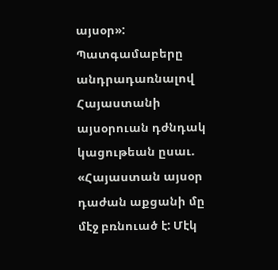այսօր»:
Պատգամաբերը անդրադառնալով Հայաստանի այսօրուան դժնդակ կացութեան ըսաւ. «Հայաստան այսօր դաժան աքցանի մը մէջ բռնուած է: Մէկ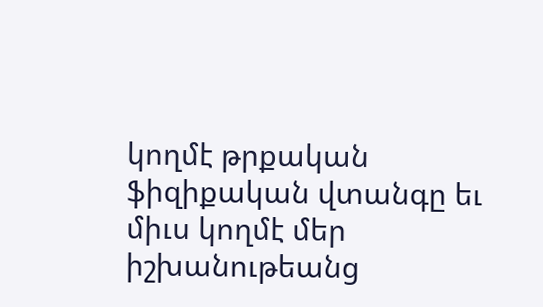կողմէ թրքական ֆիզիքական վտանգը եւ միւս կողմէ մեր իշխանութեանց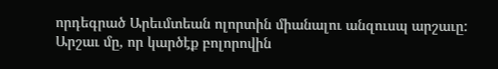որդեգրած Արեւմտեան ոլորտին միանալու անզուսպ արշաւը: Արշաւ մը, որ կարծէք բոլորովին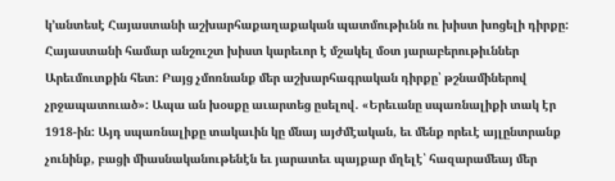կ’անտեսէ Հայաստանի աշխարհաքաղաքական պատմութիւնն ու խիստ խոցելի դիրքը: Հայաստանի համար անշուշտ խիստ կարեւոր է մշակել մօտ յարաբերութիւններ Արեւմուտքին հետ: Բայց չմոռնանք մեր աշխարհագրական դիրքը՝ թշնամիներով չրջապատուած»: Ապա ան խօսքը աւարտեց ըսելով. «Երեւանը սպառնալիքի տակ էր 1918-ին: Այդ սպառնալիքը տակաւին կը մնայ այժմէական, եւ մենք որեւէ այլընտրանք չունինք, բացի միասնականութենէն եւ յարատեւ պայքար մղելէ՝ հազարամեայ մեր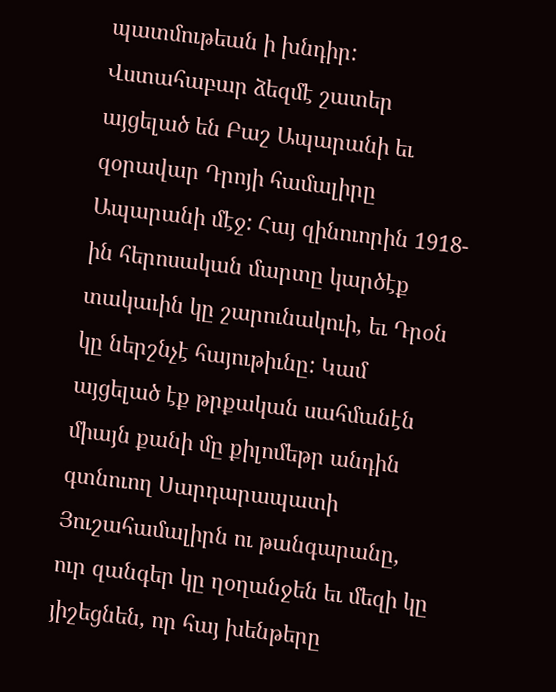պատմութեան ի խնդիր: Վստահաբար ձեզմէ շատեր այցելած են Բաշ Ապարանի եւ զօրավար Դրոյի համալիրը Ապարանի մէջ: Հայ զինուորին 1918-ին հերոսական մարտը կարծէք տակաւին կը շարունակուի, եւ Դրօն կը ներշնչէ հայութիւնը: Կամ այցելած էք թրքական սահմանէն միայն քանի մը քիլոմեթր անդին գտնուող Սարդարապատի Յուշահամալիրն ու թանգարանը, ուր զանգեր կը ղօղանջեն եւ մեզի կը յիշեցնեն, որ հայ խենթերը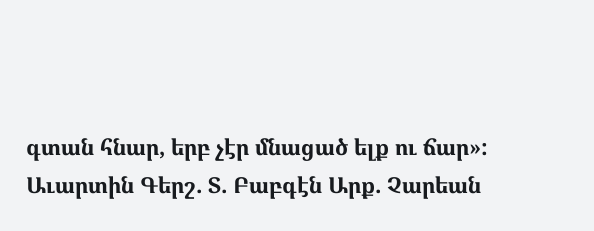գտան հնար, երբ չէր մնացած ելք ու ճար»:
Աւարտին Գերշ. Տ. Բաբգէն Արք. Չարեան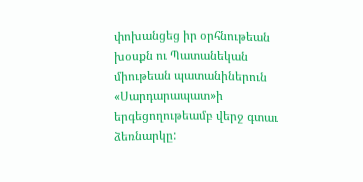փոխանցեց իր օրհնութեան խօսքն ու Պատանեկան միութեան պատանիներուն «Սարդարապատ»ի երգեցողութեամբ վերջ գտաւ ձեռնարկը: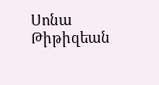Սոնա Թիթիզեան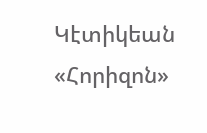Կէտիկեան
«Հորիզոն»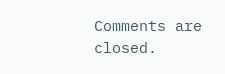Comments are closed.